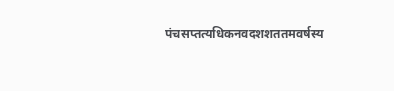पंचसप्तत्यधिकनवदशशततमवर्षस्य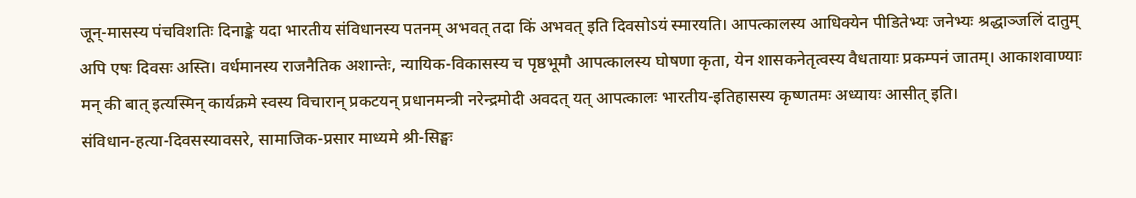जून्-मासस्य पंचविशतिः दिनाङ्के यदा भारतीय संविधानस्य पतनम् अभवत् तदा किं अभवत् इति दिवसोऽयं स्मारयति। आपत्कालस्य आधिक्येन पीडितेभ्यः जनेभ्यः श्रद्धाञ्जलिं दातुम् अपि एषः दिवसः अस्ति। वर्धमानस्य राजनैतिक अशान्तेः, न्यायिक-विकासस्य च पृष्ठभूमौ आपत्कालस्य घोषणा कृता, येन शासकनेतृत्वस्य वैधतायाः प्रकम्पनं जातम्। आकाशवाण्याः मन् की बात् इत्यस्मिन् कार्यक्रमे स्वस्य विचारान् प्रकटयन् प्रधानमन्त्री नरेन्द्रमोदी अवदत् यत् आपत्कालः भारतीय-इतिहासस्य कृष्णतमः अध्यायः आसीत् इति।
संविधान-हत्या-दिवसस्यावसरे, सामाजिक-प्रसार माध्यमे श्री-सिङ्घः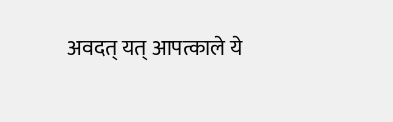अवदत् यत् आपत्काले ये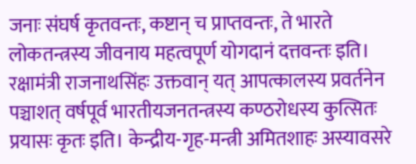जनाः संघर्ष कृतवन्तः, कष्टान् च प्राप्तवन्तः, ते भारते लोकतन्त्रस्य जीवनाय महत्वपूर्ण योगदानं दत्तवन्तः इति। रक्षामंत्री राजनाथसिंहः उक्तवान् यत् आपत्कालस्य प्रवर्तनेन पञ्चाशत् वर्षपूर्व भारतीयजनतन्त्रस्य कण्ठरोधस्य कुत्सितः प्रयासः कृतः इति। केन्द्रीय-गृह-मन्त्री अमितशाहः अस्यावसरे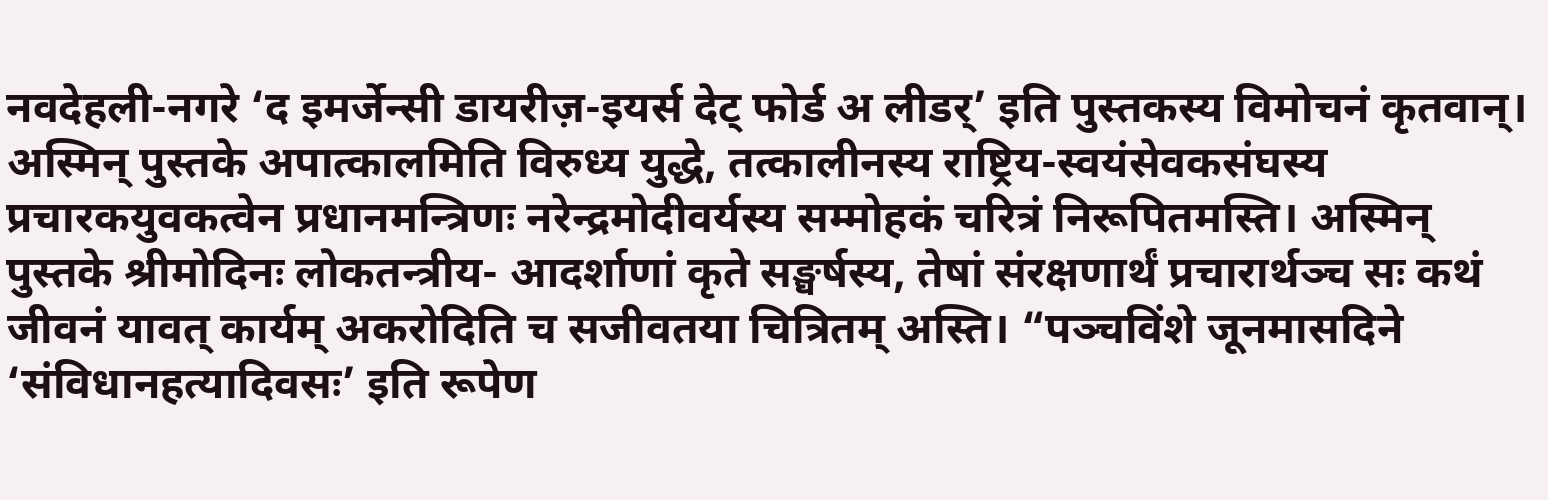नवदेहली-नगरे ‘द इमर्जेन्सी डायरीज़-इयर्स देट् फोर्ड अ लीडर्’ इति पुस्तकस्य विमोचनं कृतवान्। अस्मिन् पुस्तके अपात्कालमिति विरुध्य युद्धे, तत्कालीनस्य राष्ट्रिय-स्वयंसेवकसंघस्य प्रचारकयुवकत्वेन प्रधानमन्त्रिणः नरेन्द्रमोदीवर्यस्य सम्मोहकं चरित्रं निरूपितमस्ति। अस्मिन् पुस्तके श्रीमोदिनः लोकतन्त्रीय- आदर्शाणां कृते सङ्घर्षस्य, तेषां संरक्षणार्थं प्रचारार्थञ्च सः कथं जीवनं यावत् कार्यम् अकरोदिति च सजीवतया चित्रितम् अस्ति। “पञ्चविंशे जूनमासदिने ‘संविधानहत्यादिवसः’ इति रूपेण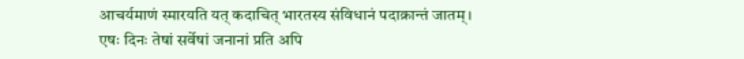आचर्यमाणं स्मारयति यत् कदाचित् भारतस्य संविधानं पदाक्रान्तं जातम्।
एषः दिनः तेषां सर्वेषां जनानां प्रति अपि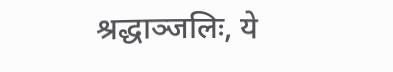श्रद्धाञ्जलिः, ये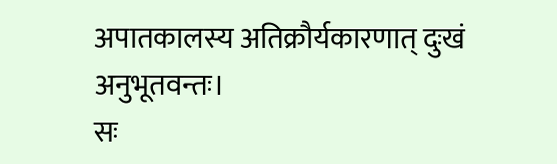अपातकालस्य अतिक्रौर्यकारणात् दुःखं अनुभूतवन्तः।
सः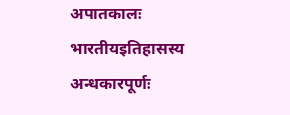अपातकालः भारतीयइतिहासस्य अन्धकारपूर्णः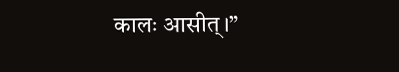कालः आसीत्।”